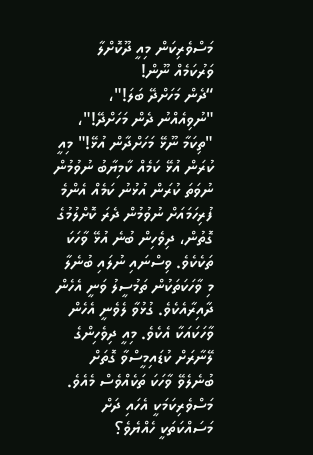މަސްވެރިކަން މިއީ ދޫކޮށްލާ ވަރުކަމެއް ނޫން!
“ދެން މަހަށްދޭ ބަލަ!"، "ނުވިއެއްނު ދެން މަހަށްދޭ!"، "ތިކަމާ ނޫޅޭ މަހަށްދާން އުޅޭ!" މިއީ ކުރަން އުޅޭ ކަމެއް ކާމިޔާބު ނުވުމުން ނުވަތަ ކުރަން އުޅުނު ކަމެއް އެންމެ ފުރިހަމައަށް ނުވުމުން ދެރަ ކޮށްލުމުގެ ގޮތުން، ދިވެހިން ބުނެ އުޅޭ ވާހަކަ ތަކެކެވެ. ވިސްނައި ނުލައި ބުނެލާ މި ވާހަކަތަކުން ތަމުސީލު ވަނީ އެހެން ދާއިރާއެކެވެ. ގުޅުވާ ލެވެނީ އެހެން ވާހަކައަކާ އެކެވެ. މިއީ ދިވެހިންގެ ލޭނާރަށް ކުޑައިމީސްވާ ގޮތަށް ބުނެލެވޭ ވާހަކަ ތަކެއްވެސް މެއެވެ. މަސްވެރިކަމަކީ އެހައި ދަށް މަސައްކަތަކީ ހެއްޔެވެ؟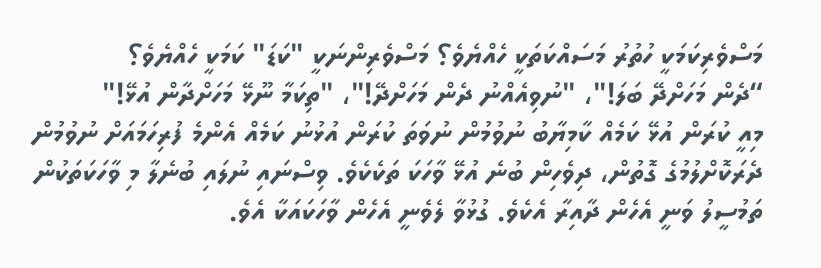މަސްވެރިކަމަކީ ހުތުރު މަސައްކަތަކީ ހެއްޔެވެ؟ މަސްވެރިންނަކީ "ކަޑަ" ކަމަކީ ހެއްޔެވެ؟
“ދެން މަހަށްދޭ ބަލަ!"، "ނުވިއެއްނު ދެން މަހަށްދޭ!"، "ތިކަމާ ނޫޅޭ މަހަށްދާން އުޅޭ!"
މިއީ ކުރަން އުޅޭ ކަމެއް ކާމިޔާބު ނުވުމުން ނުވަތަ ކުރަން އުޅުނު ކަމެއް އެންމެ ފުރިހަމައަށް ނުވުމުން ދެރަކޮށްލުމުގެ ގޮތުން، ދިވެހިން ބުނެ އުޅޭ ވާހަކަ ތަކެކެވެ. ވިސްނައި ނުލައި ބުނެލާ މި ވާހަކަތަކުން ތަމުސީލު ވަނީ އެހެން ދާއިރާ އެކެވެ. ގުޅުވާ ލެވެނީ އެހެން ވާހަކައަކާ އެވެ.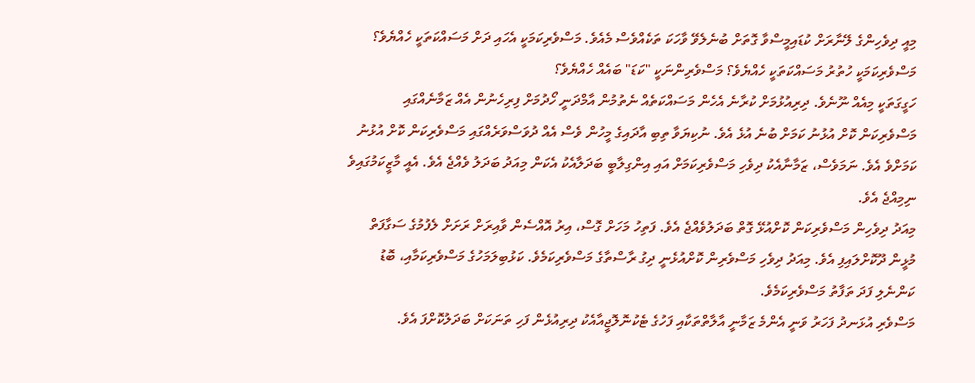މިއީ ދިވެހިންގެ ލޭނާރަށް ކުޑައިމީސްވާ ގޮތަށް ބުނެލެވޭ ވާހަކަ ތަކެއްވެސް މެއެވެ. މަސްވެރިކަމަކީ އެހައި ދަށް މަސައްކަތަކީ ހެއްޔެވެ؟ މަސްވެރިކަމަކީ ހުތުރު މަސައްކަތަކީ ހެއްޔެވެ؟ މަސްވެރިންނަކީ "ކަޑަ" ބައެއް ހެއްޔެވެ؟
ހަގީގަތަކީ މިއެއް ނޫނެވެ. ދިރިއުޅުމަށް ކުރާނެ އެހެން މަސައްކަތެއް ނެތުމުން އާމްދަނީ ހޯދުމަށް ފިރިހެނުން އެއް ޒަމާނެއްގައި މަސްވެރިކަން ކޮށް އުޅުނު ކަމަށް ބުނެ އުޅެ އެވެ. ނުކިޔަވާ ތިބި އާދައިގެ މީހުން ވެސް އެއް ދުވަސްވަރެއްގައި މަސްވެރިކަން ކޮށް އުޅުނު ކަމަށްވެ އެވެ. ނަމަވެސް، ޒަމާނާއެކު ދިވެހި މަސްވެރިކަމަށް އައި އިންގިލާބީ ބަދަލާއެކު އެކަން މިއަދު ބަދަލު ވެއްޖެ އެވެ. އެއީ މާޒީކަމުގައިވެ ނިމިއްޖެ އެވެ.
މިއަދު ދިވެހިން މަސްވެރިކަން ކޮށްއުޅޭ ގޮތް ބަދަލުވެއްޖެ އެވެ. ފަތިހު މަހަށް ގޮސް، އިރު އޮއްސެން ވާއިރަށް ރަށަށް ލެފުމުގެ ސަގާފަތް މުޅީން ދޫކޮށްލައިފި އެވެ. މިއަދު ދިވެހި މަސްވެރިން ކޮށްއުޅެނީ ދިގު ރާސްތާގެ މަސްވެރިކަމެވެ. ކަޅުބިލަމަހުގެ މަސްވެރިކަމާއި، ބޮޑު ކަންނެލި ފަދަ ތަފާތު މަސްވެރިކަމެވެ.
މަސްވެރި އުޅަނދު ފަހަރު ވަނީ އެންމެ ޒަމާނީ އާލާތްތަކާއި ފަހުގެ ޓެކުނޮލޮޖީއާއެކު ދިރިއުޅެން ފަހި ތަނަކަށް ބަދަލުކޮށްފަ އެވެ.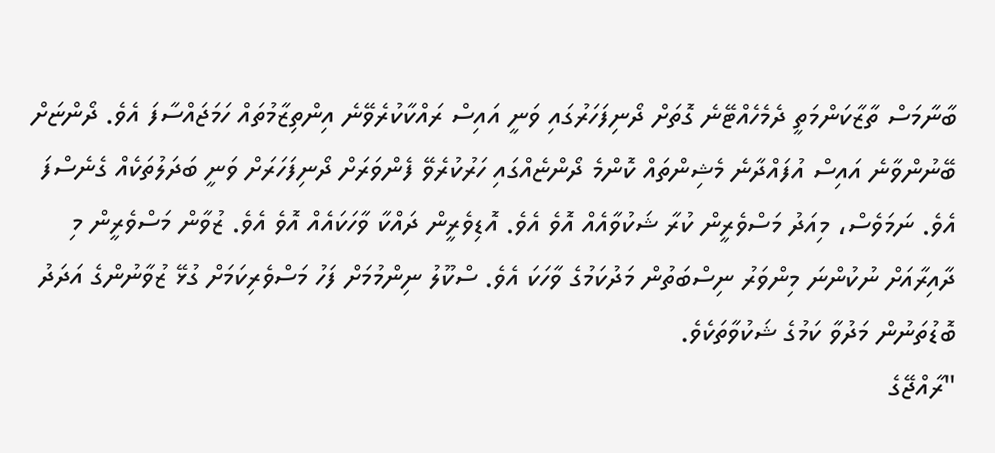ބާނާމަސް ތާޒާކަންމަތީ ދެމެހެއްޓޭނެ ގޮތަށް ދޯނިފަހަރުގައި ވަނީ އައިސް ރައްކާކުރެވޭނެ އިންތިޒާމުތައް ހަމަޖައްސާފަ އެވެ. ދޯންޏަށް ބޭނުންވާނެ އައިސް އުފައްދާނެ މެޝިންތައް ކޮންމެ ދޯންޏެއްގައި ހަރުކުރެވޭ ފެންވަރަށް ދޯނިފަހަރަށް ވަނީ ބަދަލުތަކެއް ގެނެސްފަ އެވެ. ނަމަވެސް، މިއަދު މަސްވެރީން ކުރާ ޝަކުވާއެއް އޮވެ އެވެ. އޮޑިވެރީން ދައްކާ ވާހަކައެއް އޮވެ އެވެ. ޒުވާން މަސްވެރީން މި ދާއިރާއަށް ނުކުންނަ މިންވަރު ނިސްބަތުން މަދުކަމުގެ ވާހަކަ އެވެ. ސްކޫލު ނިންމުމަށް ފަހު މަސްވެރިކަމަށް ގުޅޭ ޒުވާނުންގެ އަދަދު ބޮޑުތަނުން މަދުވާ ކަމުގެ ޝަކުވާތަކެވެ.
"ރާއްޖޭގެ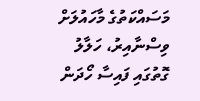މަސައްކަތުގެ މާހައުލަށް ވިސްނާއިރު، ހަލާލު ގޮތުގައި ފައިސާ ހޯދަން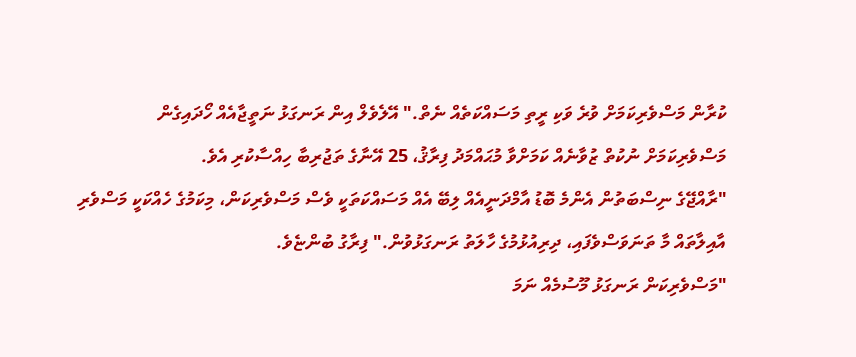ކުރާން މަސްވެރިކަމަށް ވުރެ ވަކި ރީތި މަސައްކަތެއް ނެތް." އޭލެވެލް އިން ރަނގަޅު ނަތީޖާއެއް ހޯދައިގެން މަސްވެރިކަމަށް ނުކުތް ޒުވާނެއް ކަމަށްވާ މުޙައްމަދު ފިރާޤު، 25 އޭނާގެ ތަޖުރިބާ ހިއްސާކުރި އެވެ.
"ރާއްޖޭގެ ނިސްބަތުން އެންމެ ބޮޑު އާމްދަނީއެއް ލިބޭ އެއް މަސައްކަތަކީ ވެސް މަސްވެރިކަން، މިކަމުގެ ހެއްކަކީ މަސްވެރި އާއިލާތައް މާ ތަނަވަސްވެފައި، ދިރިއުޅުމުގެ ހާލަތު ރަނގަޅުވުން." ފިރާގު ބުންޏެވެ.
"މަސްވެރިކަން ރަނގަޅު މޫސުމެއް ނަމަ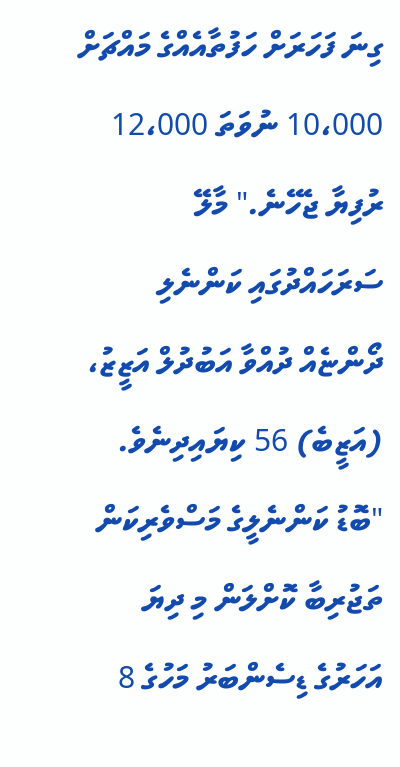ގިނަ ފަހަރަށް ހަފުތާއެއްގެ މައްޗަށް 10،000 ނުވަތަ 12،000 ރުފިޔާ ޖެހޭނެ." މާލޭ ސަރަހައްދުގައި ކަންނެލި ދޯންޏެއް ދުއްވާ އަބުދުލް އަޒީޒު، (އަޒީބެ) 56 ކިޔައިދިނެވެ.
"ބޮޑު ކަންނެލީގެ މަސްވެރިކަން ތަޖުރިބާ ކޮށްލަން މި ދިޔަ އަހަރުގެ ޑިސެންބަރު މަހުގެ 8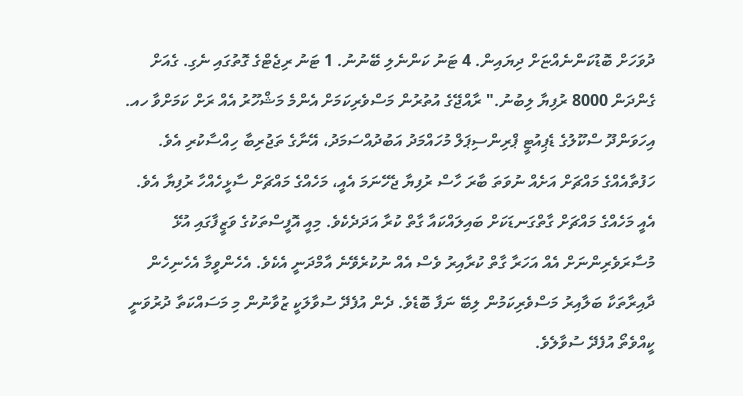ދުވަހަށް ބޮޑުކަންނެއްޏަށް ދިޔައިން. 4 ޓަނު ކަންނެލި ބޭނުނު. 1 ޓަނު ރިޖެޓްގެ ގޮތުގައި ނެގި. ގެއަށް ގެންދަން 8000 ރުފިޔާ ލިބުނު." ރާއްޖޭގެ އުތުރުން މަސްވެރިކަމަށް އެންމެ މަޝްހޫރު އެއް ރަށް ކަމަށްވާ ހއ. އިހަވަންދޫ ސްކޫލުގެ ޑެޕިއުޓީ ޕްރިންސިޕަލް މުހައްމަދު އަބުދުއްސަމަދު، އޭނާގެ ތަޖުރިބާ ހިއްސާކުރި އެވެ.
ހަފުތާއެއްގެ މައްޗަށް އަށެއް ނުވަތަ ބާރަ ހާސް ރުފިޔާ ޖެހޭނަމަ އެއީ، މަހެއްގެ މައްޗަށް ސާޅީހެއްހާ ރުފިޔާ އެވެ. އެއީ މަހެއްގެ މައްޗަށް ގާތްގަނޑަކަށް ބައިލައްކައާ ގާތް ކުރާ އަދަދެކެވެ. މިއީ އޮފީސްތަކުގެ ވަޒީފާގައި އުޅޭ މުސާރަވެރިންނަށް އެއް އަހަރާ ގާތް ކުރާއިރު ވެސް އެއް ނުކުރެވޭނެ އާމްދަނީ އެކެވެ. އެހެންވީމާ އެހެނިހެން ދާއިރާތަކާ ބަލާއިރު މަސްވެރިކަމުން ލިބޭ ނަފާ ބޮޑެވެ. ދެން އުފެދޭ ސުވާލަކީ ޒުވާނުން މި މަސައްކަތާ ދުރުވަނީ ކީއްވެތޯ އުފެދޭ ސުވާލެވެ.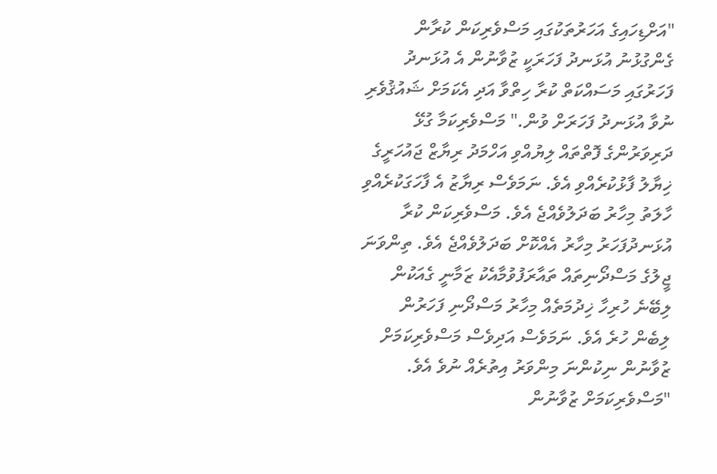"އަށްޑިހައިގެ އަހަރުތަކުގައި މަސްވެރިކަން ކުރާން ގެންގުޅުނު އުޅަނދު ފަހަރަކީ ޒުވާނުން އެ އުޅަނދު ފަހަރުގައި މަސައްކަތް ކުރާ ހިތްވާ އަދި އެކަމަށް ޝައުޤުވެރި ނުވާ އުޅަނދު ފަހަރަށް ވުން." މަސްވެރިކަމާ ގުޅޭ ދަރިވަރުންގެ ފޮތްތައް ލިޔުއްވި އަހްމަދު ރިޔާޒް ޖައުހަރީގެ ޚިޔާލު ފާޅުކުރެއްވި އެވެ. ނަމަވެސް ރިޔާޒު އެ ފާހަގަކުރެއްވި ހާލަތު މިހާރު ބަދަލުވެއްޖެ އެވެ. މަސްވެރިކަން ކުރާ އުޅަނދުފަހަރު މިހާރު އެއްކޮށް ބަދަލުވެއްޖެ އެވެ. ތިންވަނަ ޖީލުގެ މަސްދޯނިތައް ތައާރަފުވުމާއެކު ޒަމާނީ ގެއަކުން ލިބޭނެ ހުރިހާ ޚިދުމަތެއް މިހާރު މަސްދޯނި ފަހަރުން ލިބެން ހުރެ އެވެ. ނަމަވެސް އަދިވެސް މަސްވެރިކަމަށް ޒުވާނުން ނިކުންނަ މިންވަރު އިތުރެއް ނުވެ އެވެ.
"މަސްވެރިކަމަށް ޒުވާނުން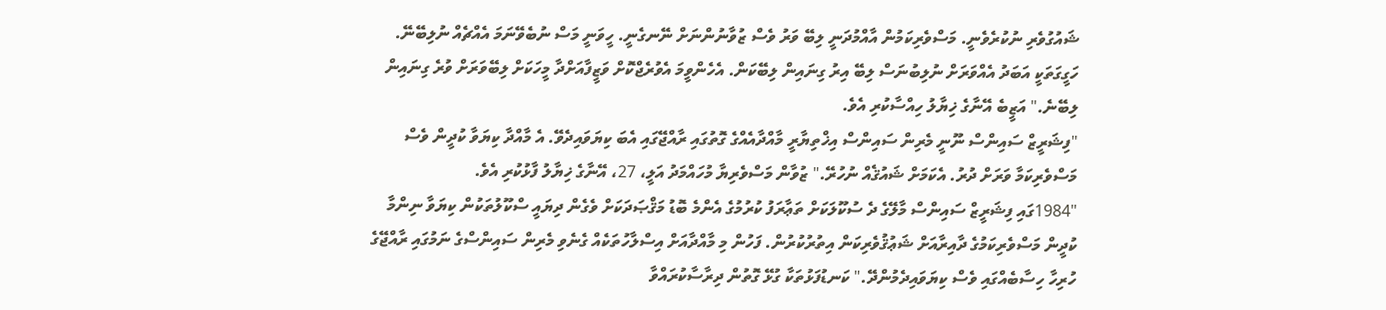ޝައުގުވެރި ނުކުރެވެނީ. މަސްވެރިކަމުން އާއްމުދަނީ ލިބޭ ވަރު ވެސް ޒުވާނުންނަށް ނޭނގެނީ. ހީވަނީ މަސް ނުބެވޭނަމަ އެއްޗެއް ނުލިބޭނޭ. ހަގީގަތަކީ އަބަދު އެއްވަރަށް ނުލިބުނަސް ލިބޭ އިރު ގިނައިން ލިބޭކަން. އެހެންވީމަ އެވުރެޖްކޮށް ވަޒީފާއަށްދާ މީހަކަށް ލިބޭވަރަށް ވުރެ ގިނައިން ލިބޭނެ." އަޒީބެ އޭނާގެ ޚިޔާލު ހިއްސާކުރި އެވެ.
"ފިޝަރީޒް ސައިންސް ނޫނީ މެރިން ސައިންސް އިޚްތިޔާރީ މާއްދާއެއްގެ ގޮތުގައި ރާއްޖޭގައި އެބަ ކިޔަވައިދެވޭ. އެ މާއްދާ ކިޔަވާ ކުދީން ވެސް މަސްވެރިކަމާ ވަރަށް ދުރު. އެކަމަށް ޝައުޤެއް ނުހުރޭ." ޒުވާން މަސްވެރިޔާ މުހައްމަދު އަލީ، 27، އޭނާގެ ޚިޔާލު ފާޅުކުރި އެވެ.
"1984ގައި ފިޝަރީޒް ސައިންސް މާލޭގެ ދެ ސުކޫލަކަށް ތަޢާރަފު ކުރުމުގެ އެންމެ ބޮޑު މަޤްޞަދަކަށް ވެގެން ދިޔައީ ސްކޫލުތަކުން ކިޔަވާ ނިންމާ ކުދީން މަސްވެރިކަމުގެ ދާއިރާއަށް ޝަޢުޤުވެރިކަން އިތުރުކުރުން. ފަހުން މި މާއްދާއަށް އިސްލާހުތަކެއް ގެނެވި މެރިން ސައިންސްގެ ނަމުގައި ރާއްޖޭގެ ހުރިހާ ހިސާބެއްގައި ވެސް ކިޔަވައިދެމުންދޭ." ކަނޑުފަޅުތަކާ ގުޅޭ ގޮތުން ދިރާސާކުރައްވާ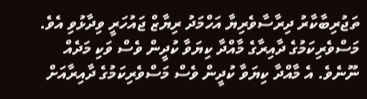ތަޖުރިބާކާރު ދިރާސާވެރިޔާ އަހްމަދު ރިޔާޒް ޖައުހަރީ ވިދާޅުވި އެވެ.
މަސްވެރިކަމުގެ ދާއިރާގެ މާއްދާ ކިޔަވާ ކުދީން ވެސް ވަކި މަދެއް ނޫނެވެ. އެ މާއްދާ ކިޔަވާ ކުދީން ވެސް މަސްވެރިކަމުގެ ދާއިރާއަށް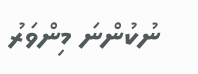ނުކުންނަ މިންވަރު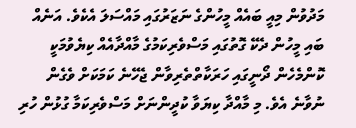މަދުވުން މިއީ ބައެއް މީހުންގެ ނަޒަރުގައި މައްސަލަ އެކެވެ. އަނެއް ބައި މީހުން ދެކޭ ގޮތުގައި މަސްވެރިކަމުގެ މާއްދާއެއް ކިޔެވުމަކީ ކޮންމެހެން ދޯނީގައި ހަރަކާތްތެރިވާން ޖެހޭނެ ކަމަކަށް ވެގެން ނުވާނެ އެވެ. މި މާއްދާ ކިޔަވާ ކުދީންނަށް މަސްވެރިކަމާ ގުޅުން ހުރި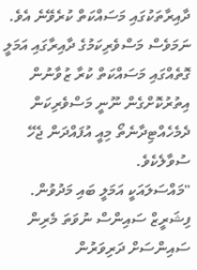ދާއިރާތަކުގައި މަސައްކަތް ކުރެވޭނެ އެވެ. ނަމަވެސް މަސްވެރިކަމުގެ ދާއިރާގައި އަމަލީ ގޮތެއްގައި މަސައްކަތް ކުރާ ޒުވާނުން އިތުރުކޮށްގެން ނޫނީ މަސްވެރިކަން ދެމެހެއްޓިދާނެތޯ މިއީ އުފައްދަން ޖެހޭ ސުވާލެކެވެ.
"މައްސަލައަކީ އަމަލީ ބައި މަދުވުން. ފިޝަރީޒް ސައިންސް ނުވަތަ މެރިން ސައިންސަށް ދަރިވަރުން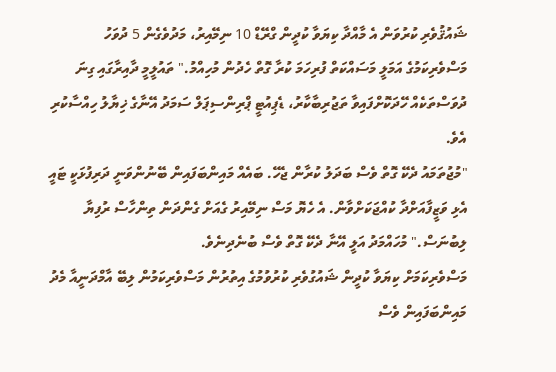ޝައުޤުވެރި ކުރުވަން އެ މާއްދާ ކިޔަވާ ކުދީން ގްރޭޑް 10 ނިމޭއިރު، މަދުވެގެން 5 ދުވަހު މަސްވެރިކަމުގެ އަމަލީ މަސައްކަތް ފުރިހަމަ ކުރާ ގޮތް ހެދުން މުހިއްމު." ތައުލީމީ ދާއިރާގައި ގިނަ ދުވަސްތަކެއް ހޭދަކޮށްފައިވާ ތަޖުރިބާކާރު، ޑެޕިއުޓީ ޕްރިންސިޕަލް ސަމަދު އޭނާގެ ޚިޔާލު ހިއްސާކުރި އެވެ.
"މުޖުތަމައު ދެކޭ ގޮތް ވެސް ބަދަލު ކުރާން ޖެހޭ. ބައެއް މައިންބަފައިން ބޭނުންވަނީ ދަރިފުޅަކީ ޓައީ އެޅި ވަޒީފާއަށްދާ ކުއްޖަކަށްވާން. އެ ހެޔޮ މަސް ނިމޭއިރު ގެއަށް ގެންދަން ތިންހާސް ރުފިޔާ ލިބުނަސް." މުހައްމަދު އަލީ އޭނާ ދެކޭ ގޮތް ވެސް ބުނެދިނެވެ.
މަސްވެރިކަމަށް ކިޔަވާ ކުދީން ޝައުގުވެރި ކުރުވުމުގެ އިތުރުން މަސްވެރިކަމުން ލިބޭ އާމްދަނީއާ މެދު މައިންބަފައިން ވެސް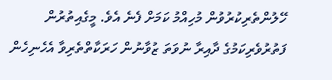ހޭލުންތެރިކުރުވުން މުހިއްމު ކަމަށް ފެނެ އެވެ. މީގެއިތުރުން ފަތުރުވެރިކަމުގެ ދާއިރާ ނުވަތަ ޒުވާނުން ހަރަކާތްތެރިވާ އެހެނިހެން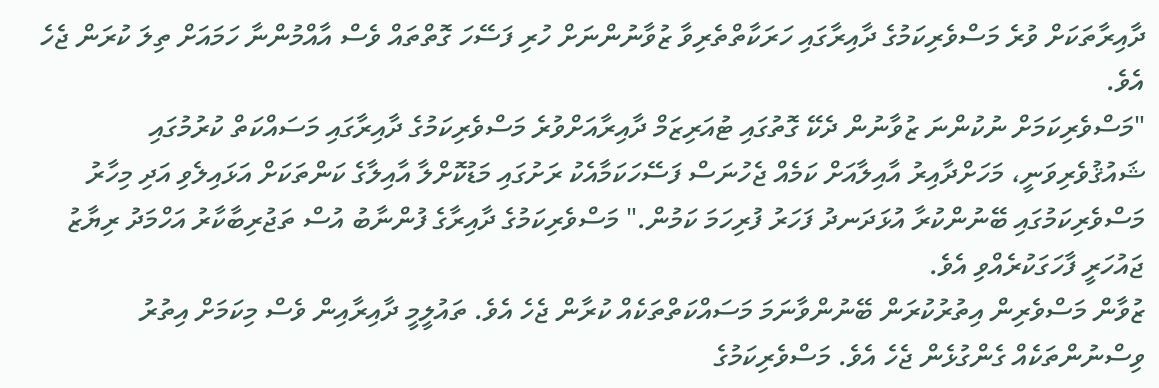ދާއިރާތަކަށް ވުރެ މަސްވެރިކަމުގެ ދާއިރާގައި ހަރަކާތްތެރިވާ ޒުވާނުންނަށް ހުރި ފަސޭހަ ގޮތްތައް ވެސް އާއްމުންނާ ހަމައަށް ތިލަ ކުރަން ޖެހެ އެވެ.
"މަސްވެރިކަމަށް ނުކުންނަ ޒުވާނުން ދެކޭ ގޮތުގައި ޓުއަރިޒަމް ދާއިރާއަށްވުރެ މަސްވެރިކަމުގެ ދާއިރާގައި މަސައްކަތް ކުރުމުގައި ޝައުޤުވެރިވަނީ، މަހަށްދާއިރު އާއިލާއަށް ކަމެއް ޖެހުނަސް ފަސޭހަކަމާއެކު ރަށުގައި މަޑުކޮށްލާ އާއިލާގެ ކަންތަކަށް އަޅައިލެވި އަދި މިހާރު މަސްވެރިކަމުގައި ބޭނުންކުރާ އުޅަދަނދު ފަހަރު ފުރިހަމަ ކަމުން." މަސްވެރިކަމުގެ ދާއިރާގެ ފުންނާބު އުސް ތަޖުރިބާކާރު އަހްމަދު ރިޔާޒު ޖައުހަރީ ފާހަގަކުރެއްވި އެވެ.
ޒުވާން މަސްވެރިން އިތުރުކުރަން ބޭނުންވާނަމަ މަސައްކަތްތަކެއް ކުރާން ޖެހެ އެވެ. ތައުލީމީ ދާއިރާއިން ވެސް މިކަމަށް އިތުރު ވިސްނުންތަކެއް ގެންގުޅެން ޖެހެ އެވެ. މަސްވެރިކަމުގެ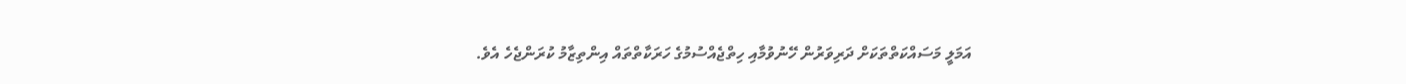އަމަލީ މަސައްކަތްތަކަށް ދަރިވަރުން ހޭނުވުމާއި ހިތްޖެއްސުމުގެ ހަރަކާތްތައް އިންތިޒާމު ކުރަންޖެހެ އެވެ.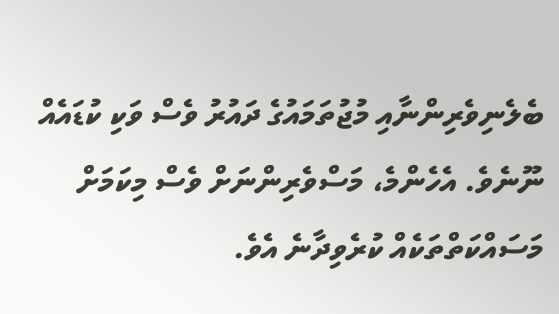ބެލެނިވެރިންނާއި މުޖުތަމައުގެ ދައުރު ވެސް ވަކި ކުޑައެއް ނޫނެވެ. އެހެންމެ، މަސްވެރިންނަށް ވެސް މިކަމަށް މަސައްކަތްތަކެއް ކުރެވިދާނެ އެވެ.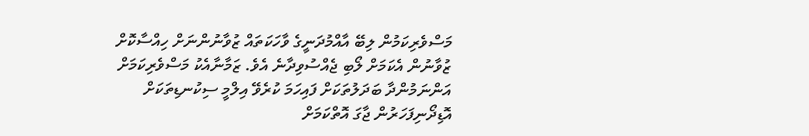މަސްވެރިކަމުން ލިބޭ އާއްމުދަނީގެ ވާހަކަތައް ޒުވާނުންނަށް ހިއްސާކޮށް ޒުވާނުން އެކަމަށް ލޯބި ޖެއްސުވިދާނެ އެވެ. ޒަމާނާއެކު މަސްވެރިކަމަށް އަންނަމުންދާ ބަދަލުތަކަށް ފައިހަމަ ކުރެވޭ އިލްމީ ސިކުނޑިތަކަށް އޮޑިދޯނިފަހަރުން ޖާގަ އޮތްކަމަށް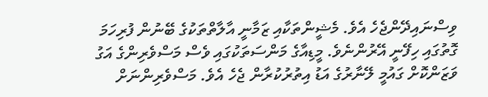ވިސްނައިދޭންޖެހެ އެވެ. މެޝީންތަކާއި ޒަމާނީ އާލާތްތަކުގެ ބޭނުން ފުރިހަމަ ގޮތުގައި ހިފޭނީ އޭރުންނެވެ. މީޑިއާގެ މަންސަތަކުގައި ވެސް މަސްވެރިންގެ އަގު ވަޒަންކޮށް ގައުމީ ލޭނާރުގެ އަޑު އިތުރުކުރާން ޖެހެ އެވެ. މަސްވެރިންނަށް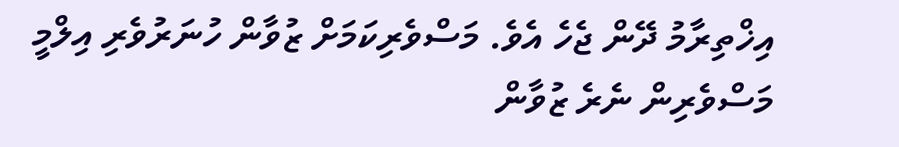އިޚްތިރާމު ދޭން ޖެހެ އެވެ. މަސްވެރިކަމަށް ޒުވާން ހުނަރުވެރި އިލްމީ މަސްވެރިން ނެރެ ޒުވާން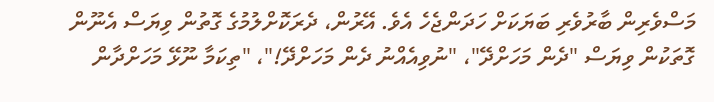މަސްވެރިން ބާރުވެރި ބަޔަކަށް ހަދަންޖެހެ އެވެ. އޭރުން، ދެރަކޮށްލުމުގެ ގޮތުން ވިޔަސް އެނޫން ގޮތަކުން ވިޔަސް "ދެން މަހަށްދޭ"، "ނުވިއެއްނު ދެން މަހަށްދޭ!"، "ތިކަމާ ނޫޅޭ މަހަށްދާން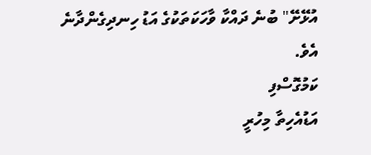އުޅޭށޭ" ބުނެ ދައްކާ ވާހަކަތަކުގެ އަޑު ހިނދިގެންދާނެ އެވެ.
ކަމުގޮސްފި
އަޑުއެހިތާ މިހުރީ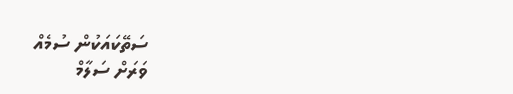ސަތޭކައަކުން ސުމެއް
ވަރަށް ސަލާމް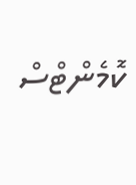ކޮމެންޓްސް